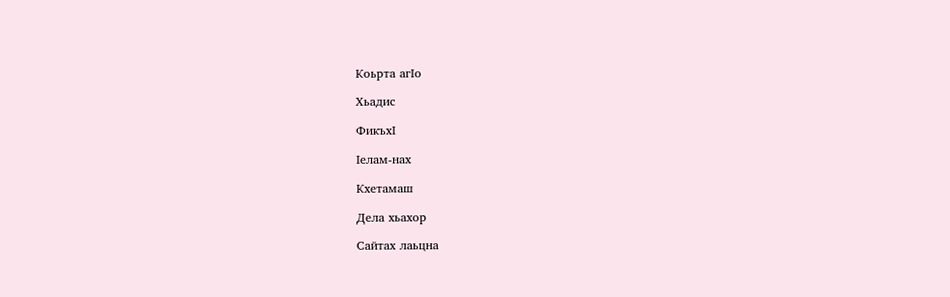Коьрта агIо

Хьадис

ФикъхI

Iелам-нах

Кхетамаш

Дела хьахор

Сайтах лаьцна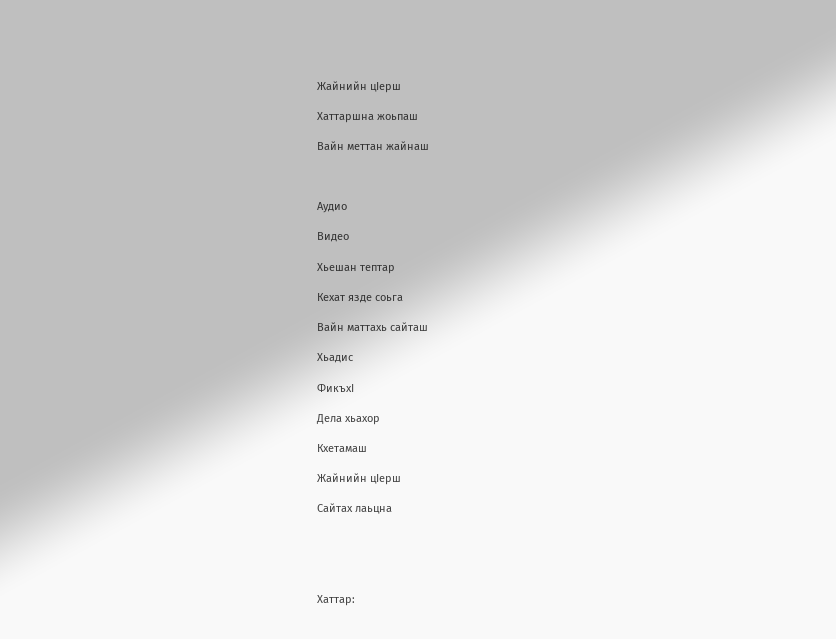Жайнийн цIерш

Хаттаршна жоьпаш

Вайн меттан жайнаш



Аудио

Видео

Хьешан тептар

Кехат язде соьга

Вайн маттахь сайташ

Хьадис

ФикъхI

Дела хьахор

Кхетамаш

Жайнийн цIерш

Сайтах лаьцна





Хаттар: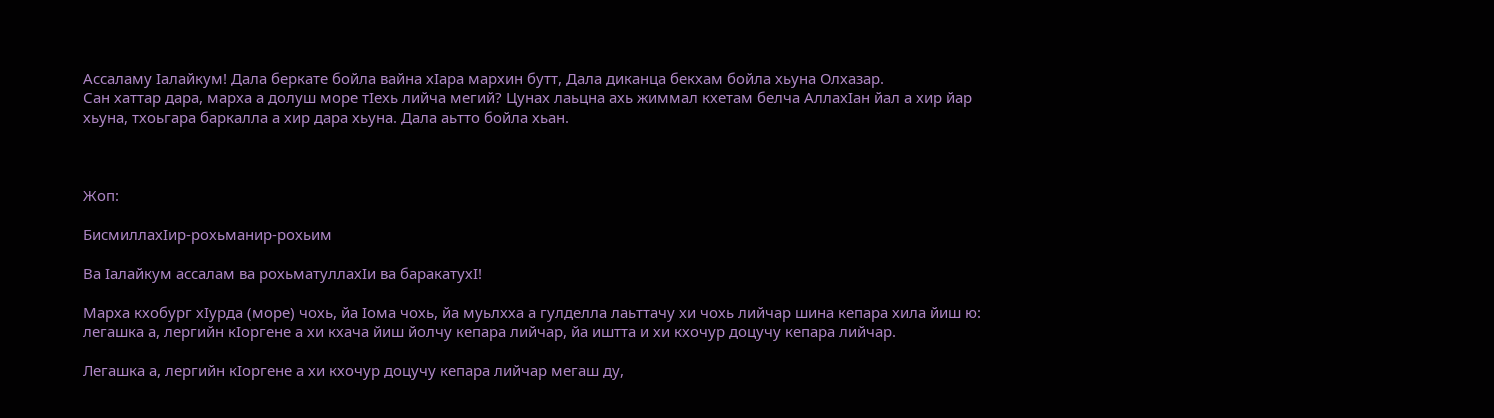Ассаламу Iалайкум! Дала беркате бойла вайна хIара мархин бутт, Дала диканца бекхам бойла хьуна Олхазар.
Сан хаттар дара, марха а долуш море тIехь лийча мегий? Цунах лаьцна ахь жиммал кхетам белча АллахIан йал а хир йар хьуна, тхоьгара баркалла а хир дара хьуна. Дала аьтто бойла хьан.



Жоп:

БисмиллахIир-рохьманир-рохьим

Ва Iалайкум ассалам ва рохьматуллахIи ва баракатухI!

Марха кхобург хIурда (море) чохь, йа Iома чохь, йа муьлхха а гулделла лаьттачу хи чохь лийчар шина кепара хила йиш ю: легашка а, лергийн кIоргене а хи кхача йиш йолчу кепара лийчар, йа иштта и хи кхочур доцучу кепара лийчар.

Легашка а, лергийн кIоргене а хи кхочур доцучу кепара лийчар мегаш ду,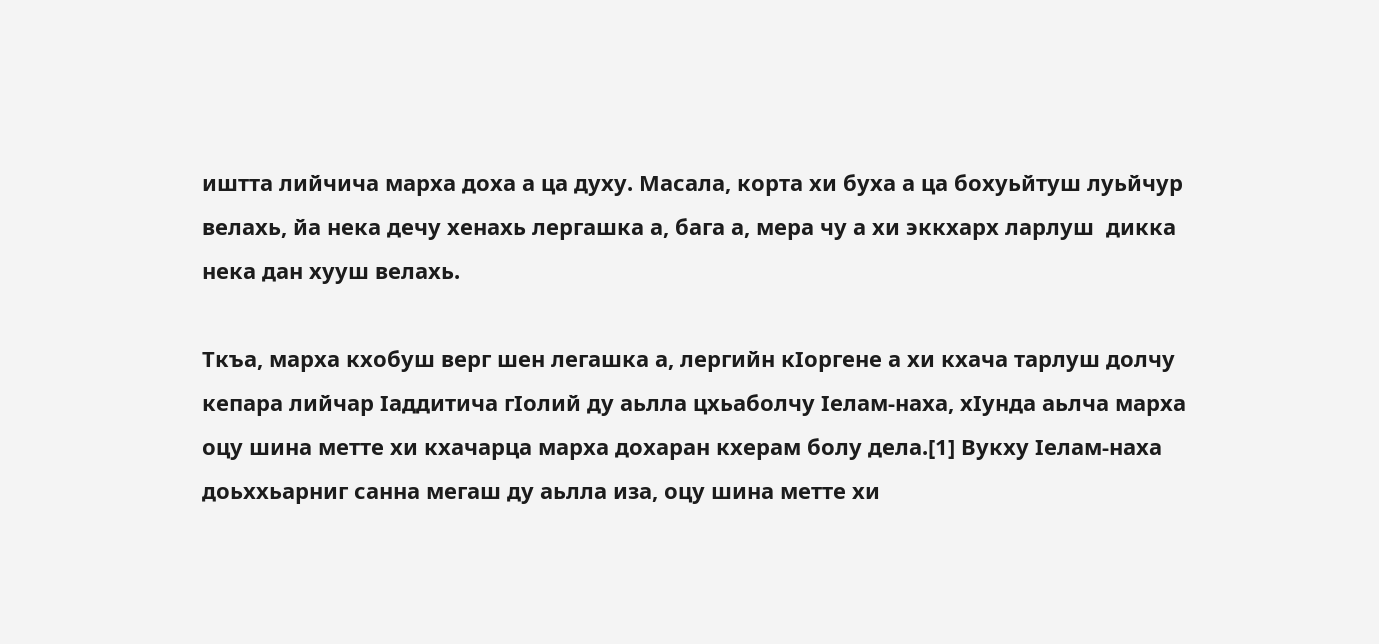иштта лийчича марха доха а ца духу. Масала, корта хи буха а ца бохуьйтуш луьйчур велахь, йа нека дечу хенахь лергашка а, бага а, мера чу а хи эккхарх ларлуш  дикка нека дан хууш велахь.

Ткъа, марха кхобуш верг шен легашка а, лергийн кIоргене а хи кхача тарлуш долчу кепара лийчар Iаддитича гIолий ду аьлла цхьаболчу Iелам-наха, хIунда аьлча марха оцу шина метте хи кхачарца марха дохаран кхерам болу дела.[1] Вукху Iелам-наха доьххьарниг санна мегаш ду аьлла иза, оцу шина метте хи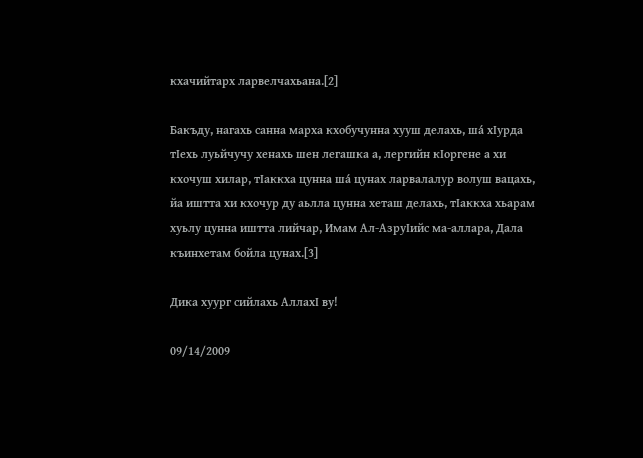кхачийтарх ларвелчахьана.[2]

Бакъду, нагахь санна марха кхобучунна хууш делахь, ша́ хIурда тIехь луьйчучу хенахь шен легашка а, лергийн кIоргене а хи кхочуш хилар, тIаккха цунна ша́ цунах ларвалалур волуш вацахь, йа иштта хи кхочур ду аьлла цунна хеташ делахь, тIаккха хьарам хуьлу цунна иштта лийчар, Имам Ал-АзруIийс ма-аллара, Дала къинхетам бойла цунах.[3]

Дика хуург сийлахь АллахI ву!

09/14/2009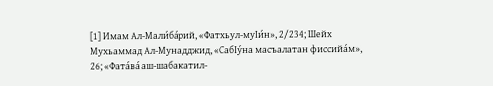[1] Имам Ал-Мали́ба́рий, «Фатхьул-муIи́н», 2/234; Шейх Мухьаммад Ал-Мунадджид, «СабIу́на масъалатан фиссийа́м», 26; «Фата́ва́ аш-шабакатил-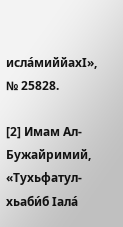исла́миййахI», № 25828.

[2] Имам Ал-Бужайримий, «Тухьфатул-хьаби́б Iала́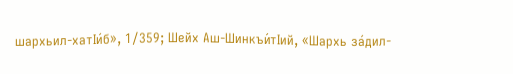шархьил-хатIи́б», 1/359; Шейх Аш-Шинкъи́тIий, «Шархь за́дил-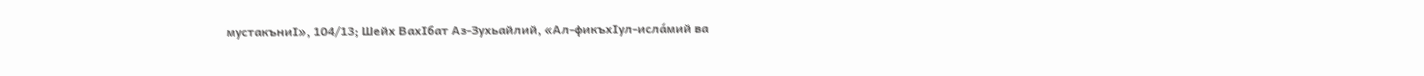мустакъниI», 104/13; Шейх ВахIбат Аз-Зухьайлий, «Ал-фикъхIул-исла́мий ва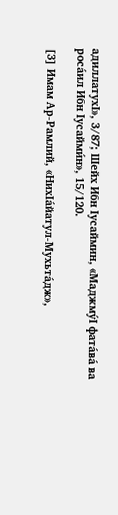адиллатухI», 3/87; Шейх Ибн Iусаймин, «Маджму́I фата́ва́ ва роса́ил Ибн Iусайми́н», 15/120.

[3] Имам Ар-Рамлий, «НихIа́йатул-Мухьта́дж»,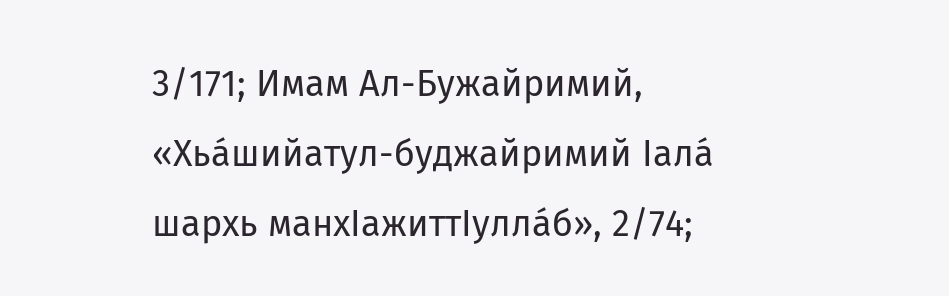3/171; Имам Ал-Бужайримий, «Хьа́шийатул-буджайримий Iала́ шархь манхIажиттIулла́б», 2/74;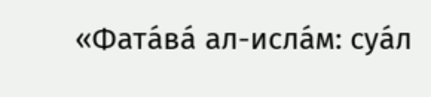«Фата́ва́ ал-исла́м: суа́л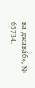ва джава́б», № 65734.